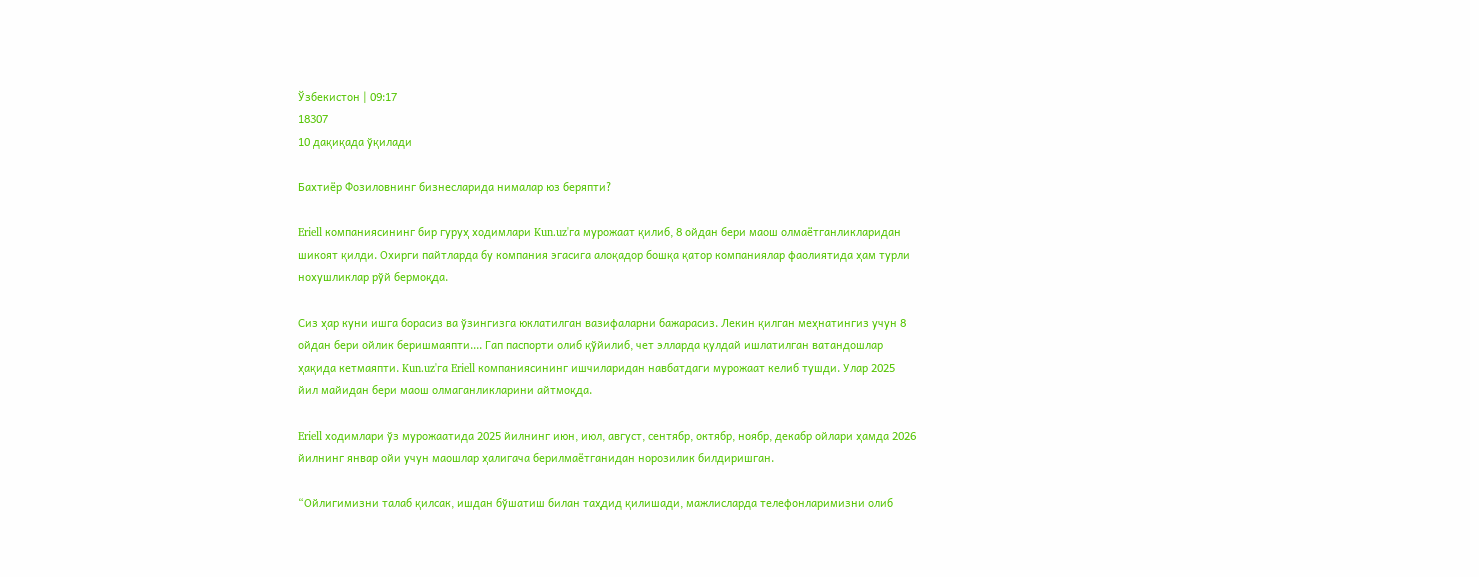Ўзбекистон | 09:17
18307
10 дақиқада ўқилади

Бахтиёр Фозиловнинг бизнесларида нималар юз беряпти?

Eriell компаниясининг бир гуруҳ ходимлари Kun.uz'га мурожаат қилиб, 8 ойдан бери маош олмаётганликларидан шикоят қилди. Охирги пайтларда бу компания эгасига алоқадор бошқа қатор компаниялар фаолиятида ҳам турли нохушликлар рўй бермоқда.

Сиз ҳар куни ишга борасиз ва ўзингизга юклатилган вазифаларни бажарасиз. Лекин қилган меҳнатингиз учун 8 ойдан бери ойлик беришмаяпти.... Гап паспорти олиб қўйилиб, чет элларда қулдай ишлатилган ватандошлар ҳақида кетмаяпти. Kun.uz'га Eriell компаниясининг ишчиларидан навбатдаги мурожаат келиб тушди. Улар 2025 йил майидан бери маош олмаганликларини айтмоқда.

Eriell ходимлари ўз мурожаатида 2025 йилнинг июн, июл, август, сентябр, октябр, ноябр, декабр ойлари ҳамда 2026 йилнинг январ ойи учун маошлар ҳалигача берилмаётганидан норозилик билдиришган.

“Ойлигимизни талаб қилсак, ишдан бўшатиш билан таҳдид қилишади, мажлисларда телефонларимизни олиб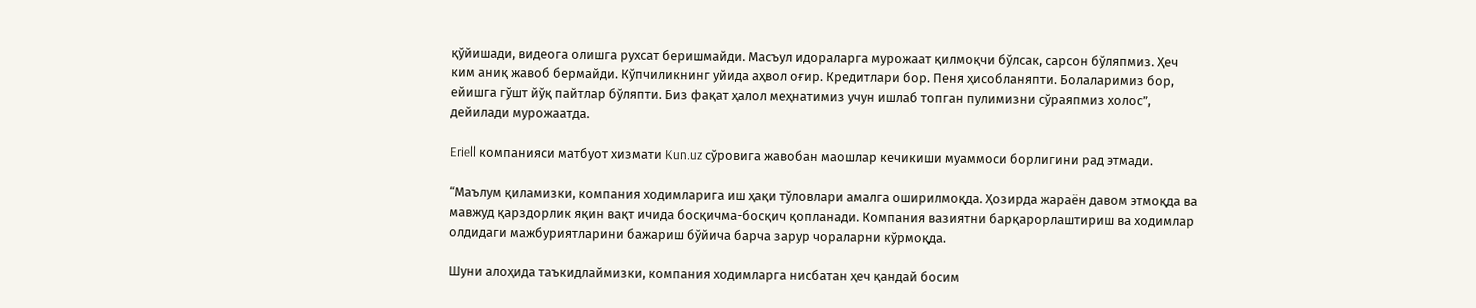қўйишади, видеога олишга рухсат беришмайди. Масъул идораларга мурожаат қилмоқчи бўлсак, сарсон бўляпмиз. Ҳеч ким аниқ жавоб бермайди. Кўпчиликнинг уйида аҳвол оғир. Кредитлари бор. Пеня ҳисобланяпти. Болаларимиз бор, ейишга гўшт йўқ пайтлар бўляпти. Биз фақат ҳалол меҳнатимиз учун ишлаб топган пулимизни сўраяпмиз холос”, дейилади мурожаатда.

Eriell компанияси матбуот хизмати Kun.uz сўровига жавобан маошлар кечикиши муаммоси борлигини рад этмади.

“Маълум қиламизки, компания ходимларига иш ҳақи тўловлари амалга оширилмоқда. Ҳозирда жараён давом этмоқда ва мавжуд қарздорлик яқин вақт ичида босқичма-босқич қопланади. Компания вазиятни барқарорлаштириш ва ходимлар олдидаги мажбуриятларини бажариш бўйича барча зарур чораларни кўрмоқда.

Шуни алоҳида таъкидлаймизки, компания ходимларга нисбатан ҳеч қандай босим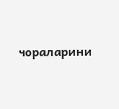чораларини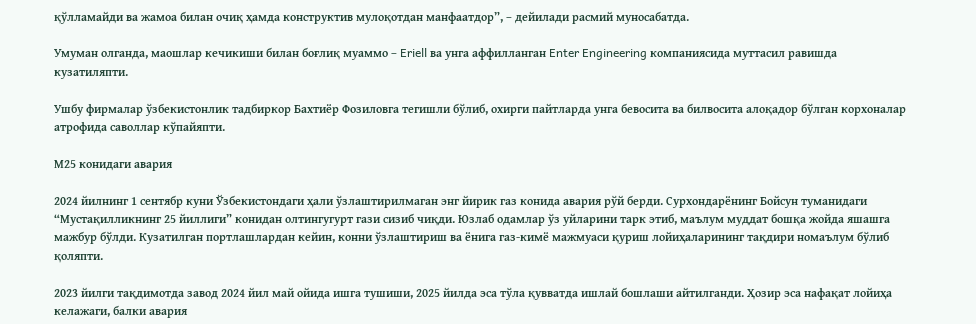қўлламайди ва жамоа билан очиқ ҳамда конструктив мулоқотдан манфаатдор”, – дейилади расмий муносабатда.

Умуман олганда, маошлар кечикиши билан боғлиқ муаммо – Eriell ва унга аффилланган Enter Engineering компаниясида муттасил равишда кузатиляпти.

Ушбу фирмалар ўзбекистонлик тадбиркор Бахтиёр Фозиловга тегишли бўлиб, охирги пайтларда унга бевосита ва билвосита алоқадор бўлган корхоналар атрофида саволлар кўпайяпти.

М25 конидаги авария

2024 йилнинг 1 сентябр куни Ўзбекистондаги ҳали ўзлаштирилмаган энг йирик газ конида авария рўй берди. Сурхондарёнинг Бойсун туманидаги “Мустақилликнинг 25 йиллиги” конидан олтингугурт гази сизиб чиқди. Юзлаб одамлар ўз уйларини тарк этиб, маълум муддат бошқа жойда яшашга мажбур бўлди. Кузатилган портлашлардан кейин, конни ўзлаштириш ва ёнига газ-кимё мажмуаси қуриш лойиҳаларининг тақдири номаълум бўлиб қоляпти.

2023 йилги тақдимотда завод 2024 йил май ойида ишга тушиши, 2025 йилда эса тўла қувватда ишлай бошлаши айтилганди. Ҳозир эса нафақат лойиҳа келажаги, балки авария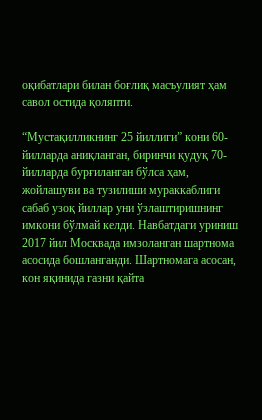оқибатлари билан боғлиқ масъулият ҳам савол остида қоляпти.

“Мустақилликнинг 25 йиллиги” кони 60-йилларда аниқланган, биринчи қудуқ 70-йилларда бурғиланган бўлса ҳам, жойлашуви ва тузилиши мураккаблиги сабаб узоқ йиллар уни ўзлаштиришнинг имкони бўлмай келди. Навбатдаги уриниш 2017 йил Москвада имзоланган шартнома асосида бошланганди. Шартномага асосан, кон яқинида газни қайта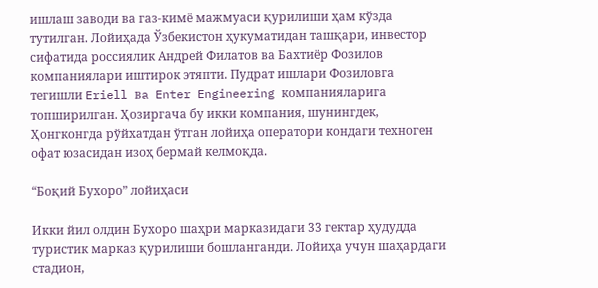ишлаш заводи ва газ-кимё мажмуаси қурилиши ҳам кўзда тутилган. Лойиҳада Ўзбекистон ҳукуматидан ташқари, инвестор сифатида россиялик Андрей Филатов ва Бахтиёр Фозилов компаниялари иштирок этяпти. Пудрат ишлари Фозиловга тегишли Eriell вa Enter Engineering компанияларига топширилган. Ҳозиргача бу икки компания, шунингдек, Ҳонгконгда рўйхатдан ўтган лойиҳа оператори кондаги техноген офат юзасидан изоҳ бермай келмоқда.

“Боқий Бухоро” лойиҳаси

Икки йил олдин Бухоро шаҳри марказидаги 33 гектар ҳудудда туристик марказ қурилиши бошланганди. Лойиҳа учун шаҳардаги стадион,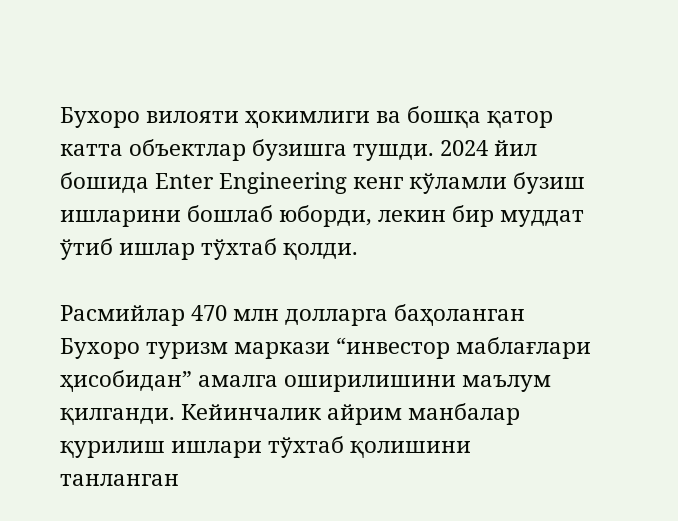Бухоро вилояти ҳокимлиги ва бошқа қатор катта объектлар бузишга тушди. 2024 йил бошида Enter Engineering кенг кўламли бузиш ишларини бошлаб юборди, лекин бир муддат ўтиб ишлар тўхтаб қолди.

Расмийлар 470 млн долларга баҳоланган Бухоро туризм маркази “инвестор маблағлари ҳисобидан” амалга оширилишини маълум қилганди. Кейинчалик айрим манбалар қурилиш ишлари тўхтаб қолишини танланган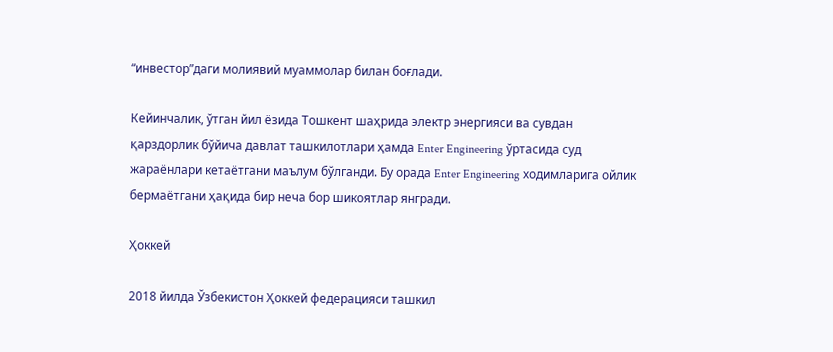“инвестор”даги молиявий муаммолар билан боғлади.

Кейинчалик, ўтган йил ёзида Тошкент шаҳрида электр энергияси ва сувдан қарздорлик бўйича давлат ташкилотлари ҳамда Enter Engineering ўртасида суд жараёнлари кетаётгани маълум бўлганди. Бу орада Enter Engineering ходимларига ойлик бермаётгани ҳақида бир неча бор шикоятлар янгради.

Ҳоккей

2018 йилда Ўзбекистон Ҳоккей федерацияси ташкил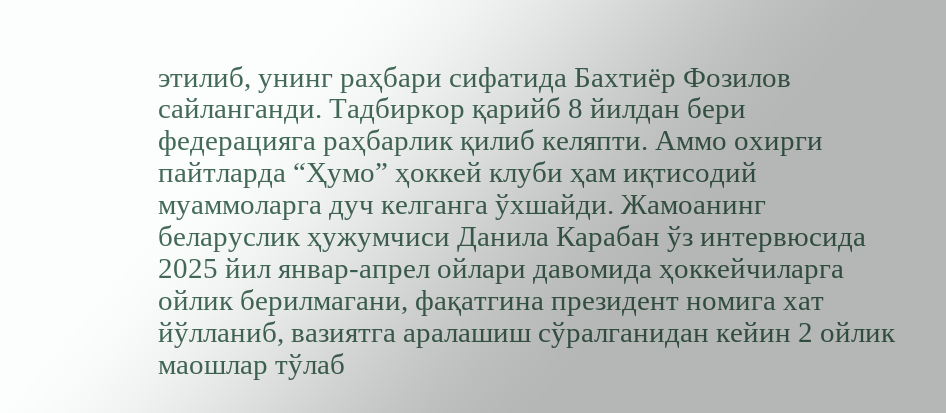этилиб, унинг раҳбари сифатида Бахтиёр Фозилов сайланганди. Тадбиркор қарийб 8 йилдан бери федерацияга раҳбарлик қилиб келяпти. Аммо охирги пайтларда “Ҳумо” ҳоккей клуби ҳам иқтисодий муаммоларга дуч келганга ўхшайди. Жамоанинг беларуслик ҳужумчиси Данила Карабан ўз интервюсида 2025 йил январ-апрел ойлари давомида ҳоккейчиларга ойлик берилмагани, фақатгина президент номига хат йўлланиб, вазиятга аралашиш сўралганидан кейин 2 ойлик маошлар тўлаб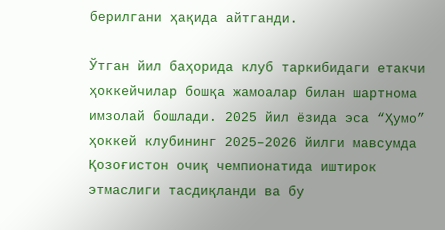берилгани ҳақида айтганди.

Ўтган йил баҳорида клуб таркибидаги етакчи ҳоккейчилар бошқа жамоалар билан шартнома имзолай бошлади. 2025 йил ёзида эса “Ҳумо” ҳоккей клубининг 2025–2026 йилги мавсумда Қозоғистон очиқ чемпионатида иштирок этмаслиги тасдиқланди ва бу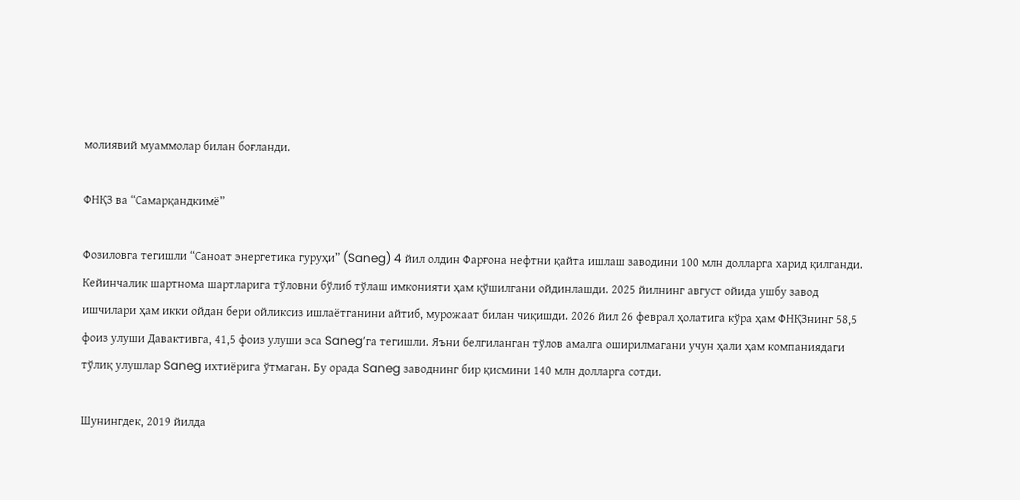молиявий муаммолар билан боғланди.

ФНҚЗ ва “Самарқандкимё”

Фозиловга тегишли “Саноат энергетика гуруҳи” (Saneg) 4 йил олдин Фарғона нефтни қайта ишлаш заводини 100 млн долларга харид қилганди. Кейинчалик шартнома шартларига тўловни бўлиб тўлаш имконияти ҳам қўшилгани ойдинлашди. 2025 йилнинг август ойида ушбу завод ишчилари ҳам икки ойдан бери ойликсиз ишлаётганини айтиб, мурожаат билан чиқишди. 2026 йил 26 феврал ҳолатига кўра ҳам ФНҚЗнинг 58,5 фоиз улуши Давактивга, 41,5 фоиз улуши эса Saneg’га тегишли. Яъни белгиланган тўлов амалга оширилмагани учун ҳали ҳам компаниядаги тўлиқ улушлар Saneg ихтиёрига ўтмаган. Бу орада Saneg заводнинг бир қисмини 140 млн долларга сотди.

Шунингдек, 2019 йилда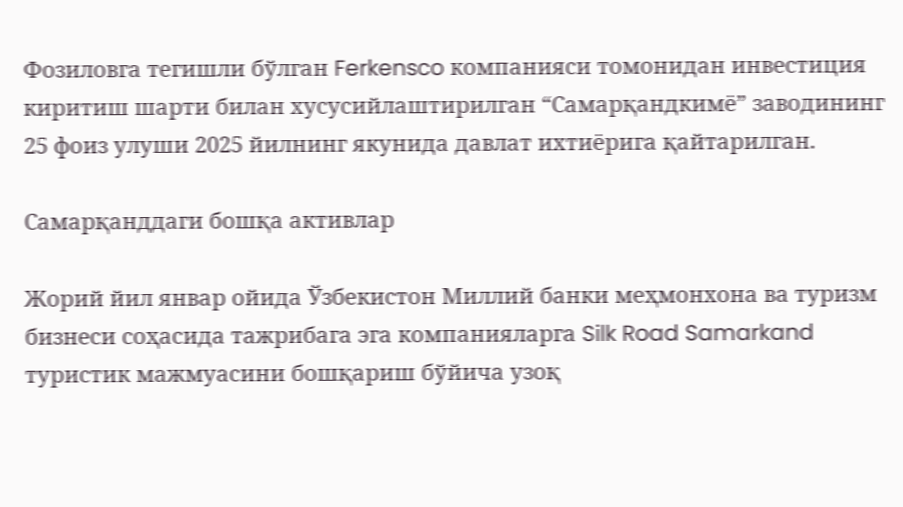Фозиловга тегишли бўлган Ferkensco компанияси томонидан инвестиция киритиш шарти билан хусусийлаштирилган “Самарқандкимё” заводининг 25 фоиз улуши 2025 йилнинг якунида давлат ихтиёрига қайтарилган.

Самарқанддаги бошқа активлар

Жорий йил январ ойида Ўзбекистон Миллий банки меҳмонхона ва туризм бизнеси соҳасида тажрибага эга компанияларга Silk Road Samarkand туристик мажмуасини бошқариш бўйича узоқ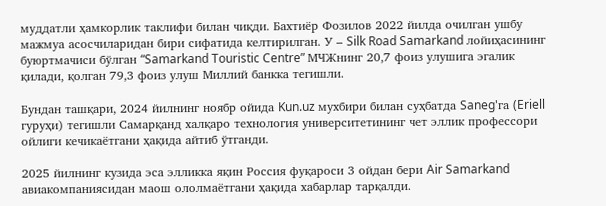муддатли ҳамкорлик таклифи билан чиқди. Бахтиёр Фозилов 2022 йилда очилган ушбу мажмуа асосчиларидан бири сифатида келтирилган. У – Silk Road Samarkand лойиҳасининг буюртмачиси бўлган “Samarkand Touristic Centre” МЧЖнинг 20,7 фоиз улушига эгалик қилади, қолган 79,3 фоиз улуш Миллий банкка тегишли.

Бундан ташқари, 2024 йилнинг ноябр ойида Kun.uz мухбири билан суҳбатда Saneg'га (Eriell гуруҳи) тегишли Самарқанд халқаро технология университетининг чет эллик профессори ойлиги кечикаётгани ҳақида айтиб ўтганди.

2025 йилнинг кузида эса элликка яқин Россия фуқароси 3 ойдан бери Air Samarkand авиакомпаниясидан маош ололмаётгани ҳақида хабарлар тарқалди.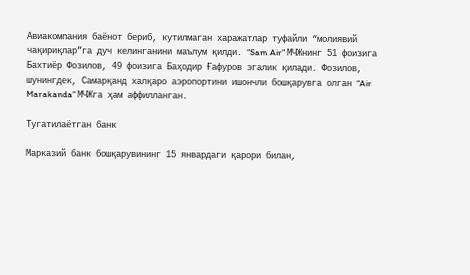Авиакомпания баёнот бериб, кутилмаган харажатлар туфайли “молиявий чақириқлар”га дуч келинганини маълум қилди. “Sam Air” МЧЖнинг 51 фоизига Бахтиёр Фозилов, 49 фоизига Баҳодир Ғафуров эгалик қилади. Фозилов, шунингдек, Самарқанд халқаро аэропортини ишончли бошқарувга олган “Air Marakanda” МЧЖга ҳам аффилланган.

Тугатилаётган банк

Марказий банк бошқарувининг 15 январдаги қарори билан,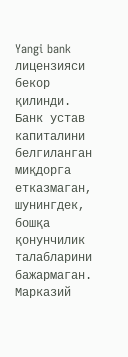Yangi bank лицензияси бекор қилинди. Банк устав капиталини белгиланган миқдорга етказмаган, шунингдек, бошқа қонунчилик талабларини бажармаган. Марказий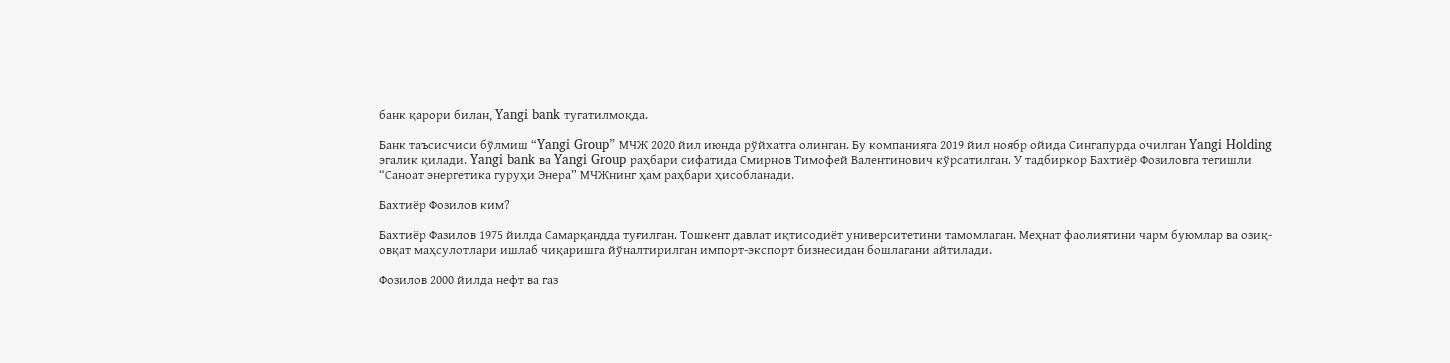банк қарори билан, Yangi bank тугатилмоқда.

Банк таъсисчиси бўлмиш “Yangi Group” МЧЖ 2020 йил июнда рўйхатга олинган. Бу компанияга 2019 йил ноябр ойида Сингапурда очилган Yangi Holding эгалик қилади. Yangi bank ва Yangi Group раҳбари сифатида Смирнов Тимофей Валентинович кўрсатилган. У тадбиркор Бахтиёр Фозиловга тегишли “Саноат энергетика гуруҳи Энера” МЧЖнинг ҳам раҳбари ҳисобланади.

Бахтиёр Фозилов ким?

Бахтиёр Фазилов 1975 йилда Самарқандда туғилган. Тошкент давлат иқтисодиёт университетини тамомлаган. Меҳнат фаолиятини чарм буюмлар ва озиқ-овқат маҳсулотлари ишлаб чиқаришга йўналтирилган импорт-экспорт бизнесидан бошлагани айтилади.

Фозилов 2000 йилда нефт ва газ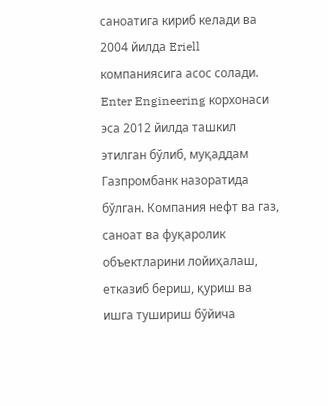саноатига кириб келади ва 2004 йилда Eriell компаниясига асос солади. Enter Engineering корхонаси эса 2012 йилда ташкил этилган бўлиб, муқаддам Газпромбанк назоратида бўлган. Компания нефт ва газ, саноат ва фуқаролик объектларини лойиҳалаш, етказиб бериш, қуриш ва ишга тушириш бўйича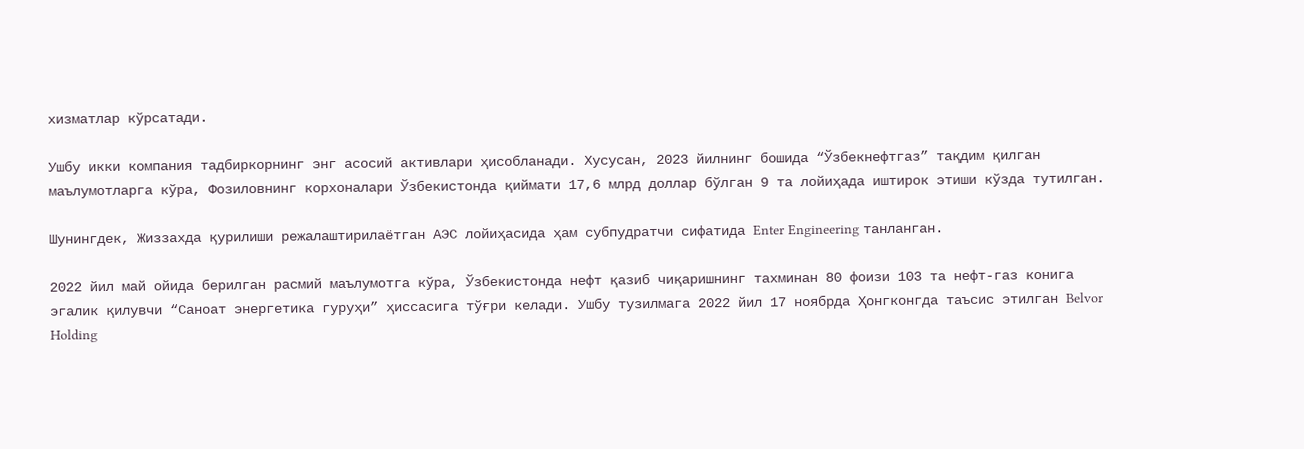хизматлар кўрсатади.

Ушбу икки компания тадбиркорнинг энг асосий активлари ҳисобланади. Хусусан, 2023 йилнинг бошида “Ўзбекнефтгаз” тақдим қилган маълумотларга кўра, Фозиловнинг корхоналари Ўзбекистонда қиймати 17,6 млрд доллар бўлган 9 та лойиҳада иштирок этиши кўзда тутилган.

Шунингдек, Жиззахда қурилиши режалаштирилаётган АЭС лойиҳасида ҳам субпудратчи сифатида Enter Engineering танланган.

2022 йил май ойида берилган расмий маълумотга кўра, Ўзбекистонда нефт қазиб чиқаришнинг тахминан 80 фоизи 103 та нефт-газ конига эгалик қилувчи “Саноат энергетика гуруҳи” ҳиссасига тўғри келади. Ушбу тузилмага 2022 йил 17 ноябрда Ҳонгконгда таъсис этилган Belvor Holding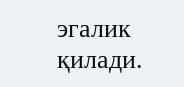эгалик қилади.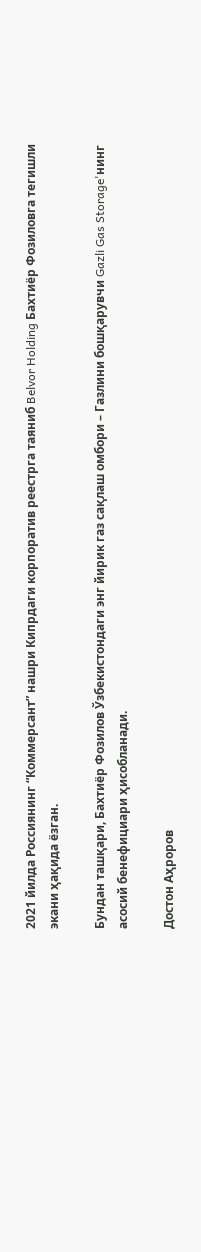2021 йилда Россиянинг “Коммерсант” нашри Кипрдаги корпоратив реестрга таяниб Belvor Holding Бахтиёр Фозиловга тегишли экани ҳақида ёзган.

Бундан ташқари, Бахтиёр Фозилов Ўзбекистондаги энг йирик газ сақлаш омбори – Газлини бошқарувчи Gazli Gas Storage'нинг асосий бенефициари ҳисобланади.

Достон Аҳроров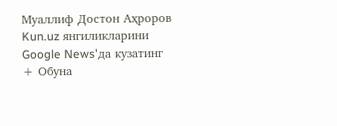Муаллиф Достон Аҳроров
Kun.uz янгиликларини Google News'да кузатинг
+ Обуна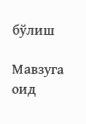бўлиш

Мавзуга оид